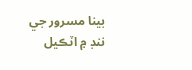بينا مسرور جي ننڊ ۾ اٽڪيل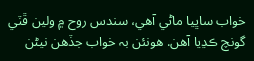خواب ساڀيا ماڻي آهي، سندس روح ۾ ولين ڦٽي گونچ ڪڍيا آهن. هونئن بہ خواب جڏهن نيڻن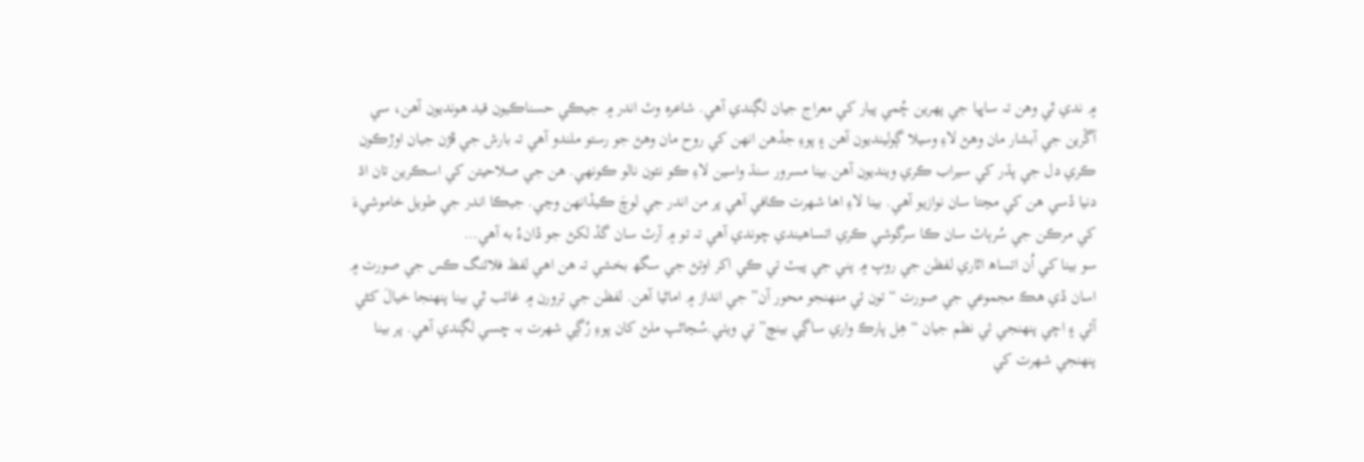۾ ندي ٿي وهن تہ ساڀيا جي پهرين چُمي پيار کي معراج جيان لڳندي آهي. شاعرہ وٽ اندر ۾ جيڪي حسناڪيون قيد هونديون آهن، سي آڱرين جي آبشار مان وهڻ لاءِ وسيلا ڳولينديون آهن ۽ پوءِ جڏهن انهن کي روح مان وهڻ جو رستو ملندو آهي تہ بارش جي ڦڙن جيان اوڙڪون ڪري دل جي پڌر کي سيراب ڪري وينديون آهن.بينا مسرور سنڌ واسين لاءِ ڪو نئون نالو ڪونهي. هن جي صلاحيتن کي اسڪرين تان اڌ دنيا ڏسي هن کي مڃتا سان نوازيو آهي. بينا لاءِ اها شهرت ڪافي آهي پر من اندر جي لوچَ ڪيڏانھن وڃي. جيڪا اندر جي طويل خاموشيءَ کي مرڪن جي سُرٻاٽ سان ڪا سرگوشي ڪري اتساهيندي چوندي آهي تہ تو ۾ آرٽ سان گڏ لکڻ جو ڏانءُ به آهي…
سو بينا کي اُن اتساھ اٿاري لفظن جي روپ ۾ پني جي پيٽ تي ڪي اکر اوتڻ جي سگھ بخشي تہ هن اهي لفظ فلائنگ ڪس جي صورت ۾ اسان ڏي هڪ مجموعي جي صورت “تون ئي منهنجو محور آن” جي انداز ۾ اماڻيا آهن. لفظن جي ترورن ۾ غائب ٿي بينا پنهنجا خيالَ کڻي آئي ۽ اچي پنهنجي ئي نظم جيان “هِل پارڪ واري ساڳي بينچ” تي ويٺي.سُڃاڻپ ملڻ کان پوءِ رُڳي شهرت بہ ڇسي لڳندي آهي. پر بينا پنهنجي شهرت کي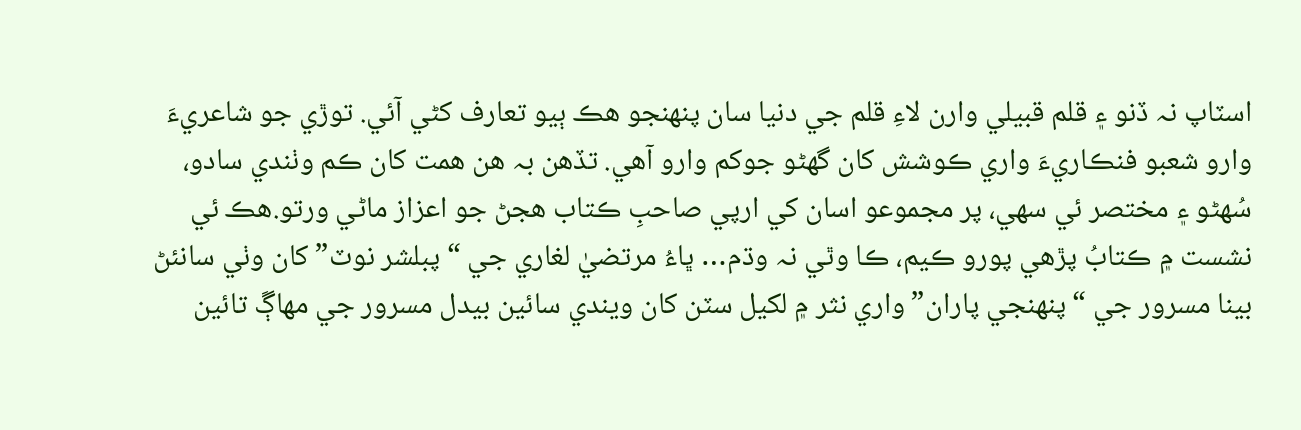اسٽاپ نہ ڏنو ۽ قلم قبيلي وارن لاءِ قلم جي دنيا سان پنهنجو هڪ ٻيو تعارف کڻي آئي. توڙي جو شاعريءَ وارو شعبو فنڪاريءَ واري ڪوشش کان گهڻو جوکم وارو آهي. تڏهن بہ هن همت کان ڪم وٺندي سادو، سُهڻو ۽ مختصر ئي سهي، پر مجموعو اسان کي ارپي صاحبِ ڪتاب هجڻ جو اعزاز ماڻي ورتو.هڪ ئي نشست ۾ ڪتابُ پڙهي پورو ڪيم، ڪا وٿي نہ وڌم… ڀاءُ مرتضيٰ لغاري جي “پبلشر نوٽ” کان وٺي سانئڻ بينا مسرور جي “پنهنجي پاران” واري نثر ۾ لکيل سٽن کان ويندي سائين بيدل مسرور جي مهاڳَ تائين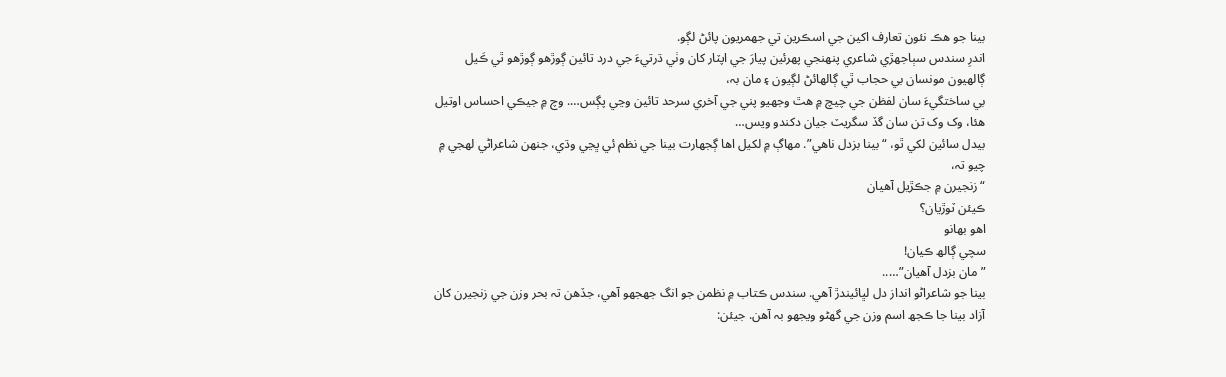بينا جو هڪ نئون تعارف اکين جي اسڪرين تي جهمريون پائڻ لڳو.
اندرِ سندس سٻاجهڙي شاعري پنهنجي پهرئين پيارَ جي اپٽار کان وٺي ڌرتيءَ جي درد تائين ڳوڙهو ڳوڙهو ٿي ڪَيل ڳالهيون مونسان بي حجاب ٿي ڳالهائڻ لڳيون ۽ مان بہ،
بي ساختگيءَ سان لفظن جي چيچ ۾ هٿ وجهيو پني جي آخري سرحد تائين وڃي پڳس…. وچ ۾ جيڪي احساس اوتيل هئا، وک وک تن سان گڏ سگريٽ جيان دکندو ويس…
بيدل سائين لکي ٿو، “بينا بزدل ناهي”. مهاڳ ۾ لکيل اها ڳجهارت بينا جي نظم ئي ڀڃي وڌي، جنهن شاعراڻي لهجي ۾ چيو تہ،
“زنجيرن ۾ جڪڙيل آهيان
ڪيئن ٽوڙيان؟
اهو بهانو
سچي ڳالھ ڪيان!
” مان بزدل آهيان”…..
بينا جو شاعراڻو انداز دل لڀائيندڙ آهي. سندس ڪتاب ۾ نظمن جو انگ جهجهو آهي، جڏهن تہ بحر وزن جي زنجيرن کان آزاد بينا جا ڪجھ اسم وزن جي گهڻو ويجهو بہ آهن. جيئن: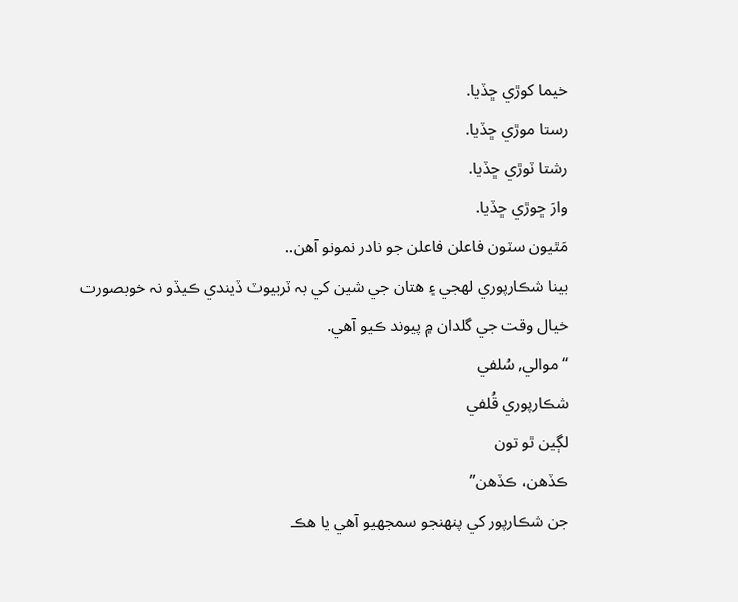خيما کوڙي ڇڏيا.
رستا موڙي ڇڏيا.
رشتا ٽوڙي ڇڏيا.
وارَ ڇوڙي ڇڏيا.
مَٿيون سٽون فاعلن فاعلن جو نادر نمونو آهن..
بينا شڪارپوري لهجي ۽ هتان جي شين کي بہ ٽربيوٽ ڏيندي ڪيڏو نہ خوبصورت خيال وقت جي گلدان ۾ پيوند ڪيو آهي.
“موالي, سُلفي
شڪارپوري قُلفي
لڳين ٿو تون
ڪڏهن، ڪڏهن”
جن شڪارپور کي پنهنجو سمجهيو آهي يا هڪ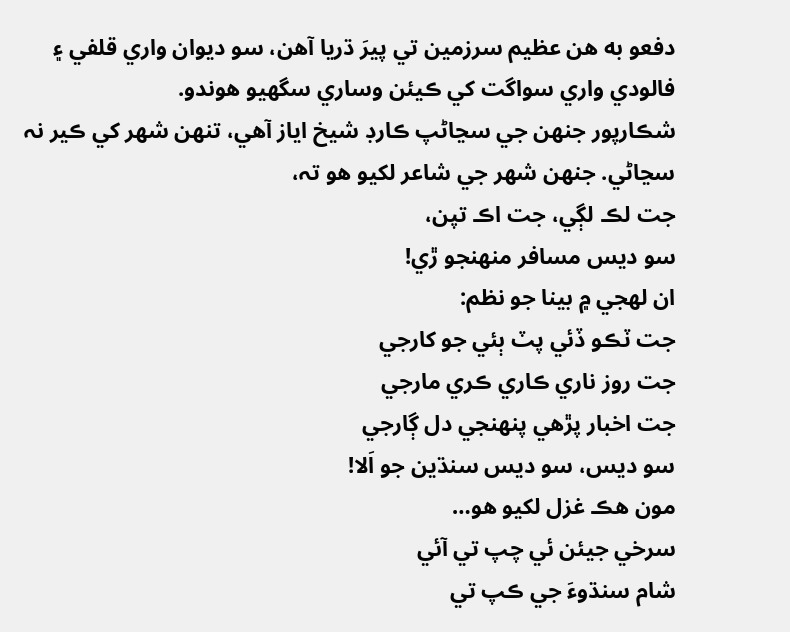دفعو به هن عظيم سرزمين تي پيرَ ڌريا آهن، سو ديوان واري قلفي ۽ فالودي واري سواگت کي ڪيئن وساري سگهيو هوندو.
شڪارپور جنهن جي سڃاڻپ ڪارڊ شيخ اياز آهي، تنهن شهر کي ڪير نہ سڃاڻي. جنهن شهر جي شاعر لکيو هو تہ،
جت لڪ لڳي، جت اڪ تپن،
سو ديس مسافر منهنجو ڙي!
ان لهجي ۾ بينا جو نظم:
جت ٽڪو ڏئي پٽ ٻئي جو کارجي
جت روز ناري ڪاري ڪري مارجي
جت اخبار پڙهي پنهنجي دل ڳارجي
سو ديس، سو ديس سنڌين جو اَلا!
مون هڪ غزل لکيو هو…
سرخي جيئن ئي چپ تي آئي
شام سنڌوءَ جي ڪپ تي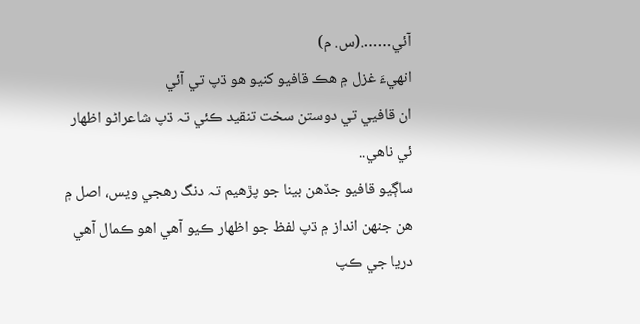آئي…….(س. م)
انهيءَ غزل ۾ هڪ قافيو کنيو هو ڌپ تي آئي
ان قافيي تي دوستن سخت تنقيد ڪئي تہ ڌپ شاعراڻو اظهار ئي ناهي..
ساڳيو قافيو جڏهن بينا جو پڙهيم تہ دنگ رهجي ويس، اصل ۾ هن جنهن انداز ۾ ڌپ لفظ جو اظهار ڪيو آهي اهو ڪمال آهي
دريا جي ڪپ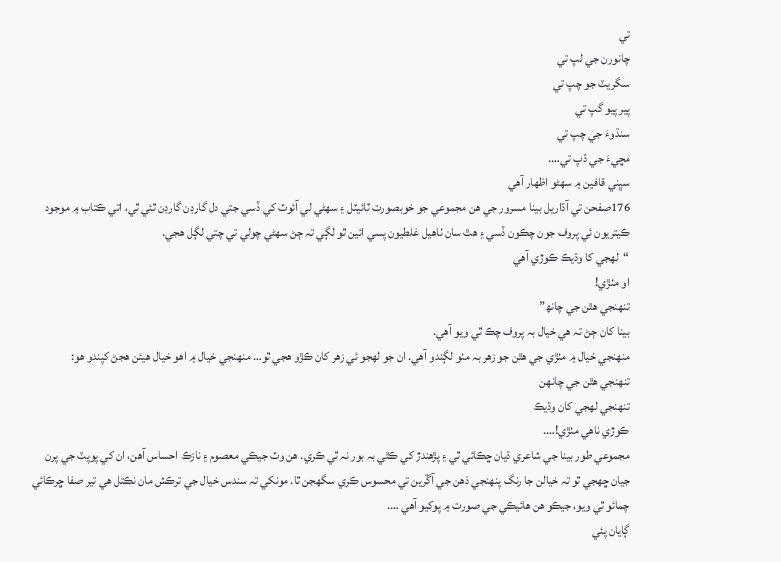تي
چانورن جي لپ تي
سگريٽ جو چپ تي
پير پيو گپ تي
سنڌوءَ جي چپ تي
مڇيءَ جي ڌپ تي….
سڀني قافين ۾ سهڻو اظهار آهي
176صفحن تي آڌاريل بينا مسرور جي هن مجموعي جو خوبصورت ٽائيٽل ۽ سهڻي لي آئوٽ کي ڏسي جتي دل گارڊن گارڊن ٿئي ٿي، اتي ڪتاب ۾ موجود ڪيتريون ئي پروف جون چڪون ڏسي ۽ هٿ سان ٺاهيل غلطيون پسي ائين ٿو لڳي تہ ڄڻ سهڻي چولي تي چتي لڳل هجي.
“لهجي کا وڌيڪ ڪوڙي آهي
او مٺڙي!
تنهنجي هٿن جي چانھ”
بينا کان ڄڻ تہ هي خيال بہ پروف چڪ ٿي ويو آهي.
منهنجي خيال ۾ مٺڙي جي هٿن جو زهر بہ مٺو لڳندو آهي. ان جو لهجو ئي زهر کان ڪڙو هجي ٿو… منهنجي خيال ۾ اهو خيال هيئن هجڻ کپندو هو:
تنهنجي هٿن جي چانهن
تنهنجي لهجي کان وڌيڪ
ڪوڙي ناهي مٺڙي!….
مجموعي طور بينا جي شاعري ڌيان ڇڪائي ٿي ۽ پڙهندڙ کي ڪٿي بہ بور نہ ٿي ڪري. هن وٽ جيڪي معصوم ۽ نازڪ احساس آهن، ان کي پوپٽ جي پرن جيان ڇهجي ٿو تہ خيالن جا رنگ پنهنجي ذهن جي آڱرين تي محسوس ڪري سگھجن ٿا. مونکي تہ سندس خيال جي ترڪش مان نڪتل هي تير صفا ڇرڪائي چمائو ٿي ويو، جيڪو هن هائيڪي جي صورت ۾ پوکيو آهي ….
ڳايان پئي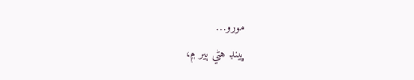مورو…
ڀينڊ هڻي ٻير ۾،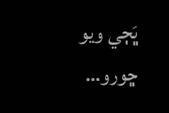ڀَڄي ويو ڇورو…